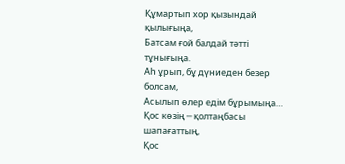Құмартып хор қызындай қылығыңа,
Батсам ғой балдай тәтті тұнығыңа.
Аһ ұрып, бұ дүниеден безер болсам,
Асылып өлер едім бұрымыңа…
Қос көзің ─ қолтаңбасы шапағаттың,
Қос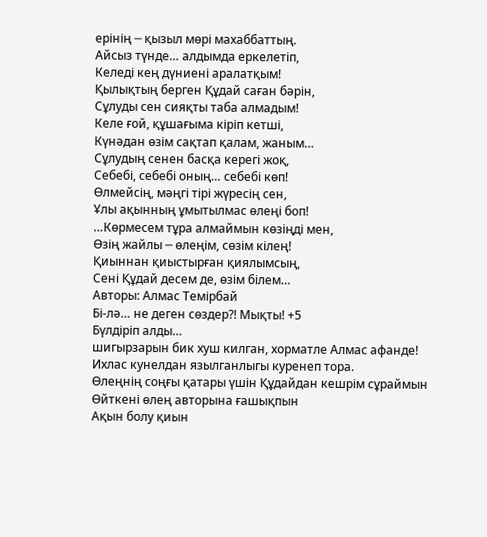ерінің ─ қызыл мөрі махаббаттың.
Айсыз түнде… алдымда еркелетіп,
Келеді кең дүниені аралатқым!
Қылықтың берген Құдай саған бәрін,
Сұлуды сен сияқты таба алмадым!
Келе ғой, құшағыма кіріп кетші,
Күнәдан өзім сақтап қалам, жаным…
Сұлудың сенен басқа керегі жоқ,
Себебі, себебі оның… себебі көп!
Өлмейсің, мәңгі тірі жүресің сен,
Ұлы ақынның ұмытылмас өлеңі боп!
…Көрмесем тұра алмаймын көзіңді мен,
Өзің жайлы ─ өлеңім, сөзім кілең!
Қиыннан қиыстырған қиялымсың,
Сені Құдай десем де, өзім білем…
Авторы: Алмас Темірбай
Бі-лә… не деген сөздер?! Мықты! +5
Бүлдіріп алды…
шигырзарын бик хуш килган, хорматле Алмас афанде! Ихлас кунелдан язылганлыгы куренеп тора.
Өлеңнің соңғы қатары үшін Құдайдан кешрім сұраймын Өйткені өлең авторына ғашықпын
Ақын болу қиын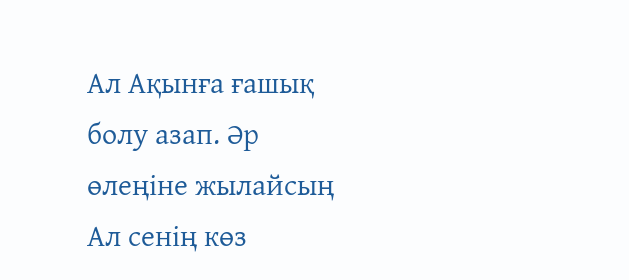Ал Ақынға ғашық болу азап. Әр өлеңіне жылайсың Ал сенің көз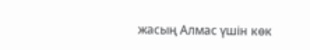жасың Алмас үшін көк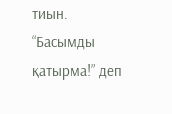тиын. “Басымды қатырма!” деп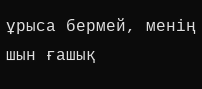ұрыса бермей, менің шын ғашық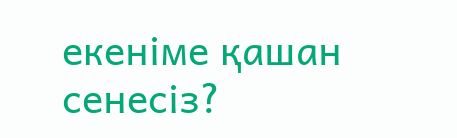екеніме қашан сенесіз?